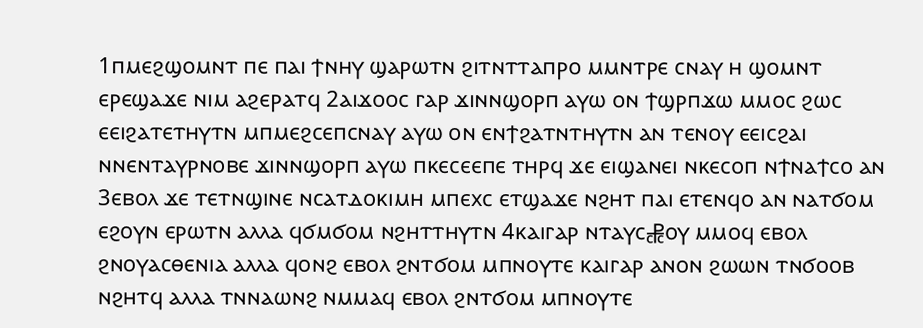1ⲡⲙⲉϩϣⲟⲙⲛⲧ ⲡⲉ ⲡⲁⲓ ϯⲛⲏⲩ ϣⲁⲣⲱⲧⲛ ϩⲓⲧⲛⲧⲧⲁⲡⲣⲟ ⲙⲙⲛⲧⲣⲉ ⲥⲛⲁⲩ ⲏ ϣⲟⲙⲛⲧ ⲉⲣⲉϣⲁϫⲉ ⲛⲓⲙ ⲁϩⲉⲣⲁⲧϥ 2ⲁⲓϫⲟⲟⲥ ⲅⲁⲣ ϫⲓⲛⲛϣⲟⲣⲡ ⲁⲩⲱ ⲟⲛ ϯϣⲣⲡϫⲱ ⲙⲙⲟⲥ ϩⲱⲥ ⲉⲉⲓϩⲁⲧⲉⲧⲏⲩⲧⲛ ⲙⲡⲙⲉϩⲥⲉⲡⲥⲛⲁⲩ ⲁⲩⲱ ⲟⲛ ⲉⲛϯϩⲁⲧⲛⲧⲏⲩⲧⲛ ⲁⲛ ⲧⲉⲛⲟⲩ ⲉⲉⲓⲥϩⲁⲓ ⲛⲛⲉⲛⲧⲁⲩⲣⲛⲟⲃⲉ ϫⲓⲛⲛϣⲟⲣⲡ ⲁⲩⲱ ⲡⲕⲉⲥⲉⲉⲡⲉ ⲧⲏⲣϥ ϫⲉ ⲉⲓϣⲁⲛⲉⲓ ⲛⲕⲉⲥⲟⲡ ⲛϯⲛⲁϯⲥⲟ ⲁⲛ 3ⲉⲃⲟⲗ ϫⲉ ⲧⲉⲧⲛϣⲓⲛⲉ ⲛⲥⲁⲧⲇⲟⲕⲓⲙⲏ ⲙⲡⲉⲭⲥ ⲉⲧϣⲁϫⲉ ⲛϩⲏⲧ ⲡⲁⲓ ⲉⲧⲉⲛϥⲟ ⲁⲛ ⲛⲁⲧϭⲟⲙ ⲉϩⲟⲩⲛ ⲉⲣⲱⲧⲛ ⲁⲗⲗⲁ ϥϭⲙϭⲟⲙ ⲛϩⲏⲧⲧⲏⲩⲧⲛ 4ⲕⲁⲓⲅⲁⲣ ⲛⲧⲁⲩⲥ⳧ⲟⲩ ⲙⲙⲟϥ ⲉⲃⲟⲗ ϩⲛⲟⲩⲁⲥⲑⲉⲛⲓⲁ ⲁⲗⲗⲁ ϥⲟⲛϩ ⲉⲃⲟⲗ ϩⲛⲧϭⲟⲙ ⲙⲡⲛⲟⲩⲧⲉ ⲕⲁⲓⲅⲁⲣ ⲁⲛⲟⲛ ϩⲱⲱⲛ ⲧⲛϭⲟⲟⲃ ⲛϩⲏⲧϥ ⲁⲗⲗⲁ ⲧⲛⲛⲁⲱⲛϩ ⲛⲙⲙⲁϥ ⲉⲃⲟⲗ ϩⲛⲧϭⲟⲙ ⲙⲡⲛⲟⲩⲧⲉ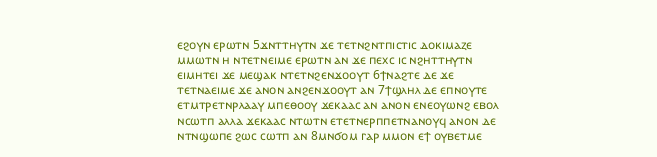ⲉϩⲟⲩⲛ ⲉⲣⲱⲧⲛ 5ϫⲛⲧⲧⲏⲩⲧⲛ ϫⲉ ⲧⲉⲧⲛϩⲛⲧⲡⲓⲥⲧⲓⲥ ⲇⲟⲕⲓⲙⲁⲍⲉ ⲙⲙⲱⲧⲛ ⲏ ⲛⲧⲉⲧⲛⲉⲓⲙⲉ ⲉⲣⲱⲧⲛ ⲁⲛ ϫⲉ ⲡⲉⲭⲥ ⲓⲥ ⲛϩⲏⲧⲧⲏⲩⲧⲛ ⲉⲓⲙⲏⲧⲉⲓ ϫⲉ ⲙⲉϣⲁⲕ ⲛⲧⲉⲧⲛϩⲉⲛϫⲟⲟⲩⲧ 6ϯⲛⲁϩⲧⲉ ⲇⲉ ϫⲉ ⲧⲉⲧⲛⲁⲉⲓⲙⲉ ϫⲉ ⲁⲛⲟⲛ ⲁⲛϩⲉⲛϫⲟⲟⲩⲧ ⲁⲛ 7ϯϣⲗⲏⲗ ⲇⲉ ⲉⲡⲛⲟⲩⲧⲉ ⲉⲧⲙⲧⲣⲉⲧⲛⲣⲗⲁⲁⲩ ⲙⲡⲉⲑⲟⲟⲩ ϫⲉⲕⲁⲁⲥ ⲁⲛ ⲁⲛⲟⲛ ⲉⲛⲉⲟⲩⲱⲛϩ ⲉⲃⲟⲗ ⲛⲥⲱⲧⲡ ⲁⲗⲗⲁ ϫⲉⲕⲁⲁⲥ ⲛⲧⲱⲧⲛ ⲉⲧⲉⲧⲛⲉⲣⲡⲡⲉⲧⲛⲁⲛⲟⲩϥ ⲁⲛⲟⲛ ⲇⲉ ⲛⲧⲛϣⲱⲡⲉ ϩⲱⲥ ⲥⲱⲧⲡ ⲁⲛ 8ⲙⲛϭⲟⲙ ⲅⲁⲣ ⲙⲙⲟⲛ ⲉϯ ⲟⲩⲃⲉⲧⲙⲉ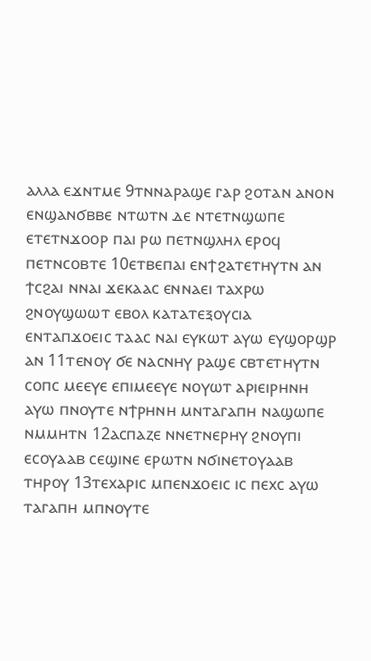ⲁⲗⲗⲁ ⲉϫⲛⲧⲙⲉ 9ⲧⲛⲛⲁⲣⲁϣⲉ ⲅⲁⲣ ϩⲟⲧⲁⲛ ⲁⲛⲟⲛ ⲉⲛϣⲁⲛϭⲃⲃⲉ ⲛⲧⲱⲧⲛ ⲇⲉ ⲛⲧⲉⲧⲛϣⲱⲡⲉ ⲉⲧⲉⲧⲛϫⲟⲟⲣ ⲡⲁⲓ ⲣⲱ ⲡⲉⲧⲛϣⲗⲏⲗ ⲉⲣⲟϥ ⲡⲉⲧⲛⲥⲟⲃⲧⲉ 10ⲉⲧⲃⲉⲡⲁⲓ ⲉⲛϯϩⲁⲧⲉⲧⲏⲩⲧⲛ ⲁⲛ ϯⲥϩⲁⲓ ⲛⲛⲁⲓ ϫⲉⲕⲁⲁⲥ ⲉⲛⲛⲁⲉⲓ ⲧⲁⲭⲣⲱ ϩⲛⲟⲩϣⲱⲱⲧ ⲉⲃⲟⲗ ⲕⲁⲧⲁⲧⲉⲝⲟⲩⲥⲓⲁ ⲉⲛⲧⲁⲡϫⲟⲉⲓⲥ ⲧⲁⲁⲥ ⲛⲁⲓ ⲉⲩⲕⲱⲧ ⲁⲩⲱ ⲉⲩϣⲟⲣϣⲣ ⲁⲛ 11ⲧⲉⲛⲟⲩ ϭⲉ ⲛⲁⲥⲛⲏⲩ ⲣⲁϣⲉ ⲥⲃⲧⲉⲧⲏⲩⲧⲛ ⲥⲟⲡⲥ ⲙⲉⲉⲩⲉ ⲉⲡⲓⲙⲉⲉⲩⲉ ⲛⲟⲩⲱⲧ ⲁⲣⲓⲉⲓⲣⲏⲛⲏ ⲁⲩⲱ ⲡⲛⲟⲩⲧⲉ ⲛϯⲣⲏⲛⲏ ⲙⲛⲧⲁⲅⲁⲡⲏ ⲛⲁϣⲱⲡⲉ ⲛⲙⲙⲏⲧⲛ 12ⲁⲥⲡⲁⲍⲉ ⲛⲛⲉⲧⲛⲉⲣⲏⲩ ϩⲛⲟⲩⲡⲓ ⲉⲥⲟⲩⲁⲁⲃ ⲥⲉϣⲓⲛⲉ ⲉⲣⲱⲧⲛ ⲛϭⲓⲛⲉⲧⲟⲩⲁⲁⲃ ⲧⲏⲣⲟⲩ 13ⲧⲉⲭⲁⲣⲓⲥ ⲙⲡⲉⲛϫⲟⲉⲓⲥ ⲓⲥ ⲡⲉⲭⲥ ⲁⲩⲱ ⲧⲁⲅⲁⲡⲏ ⲙⲡⲛⲟⲩⲧⲉ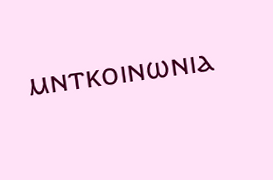ⲙⲛⲧⲕⲟⲓⲛⲱⲛⲓⲁ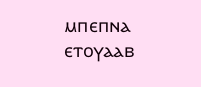ⲙⲡⲉⲡⲛⲁ ⲉⲧⲟⲩⲁⲁⲃ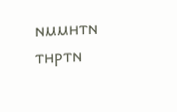ⲛⲙⲙⲏⲧⲛ ⲧⲏⲣⲧⲛ